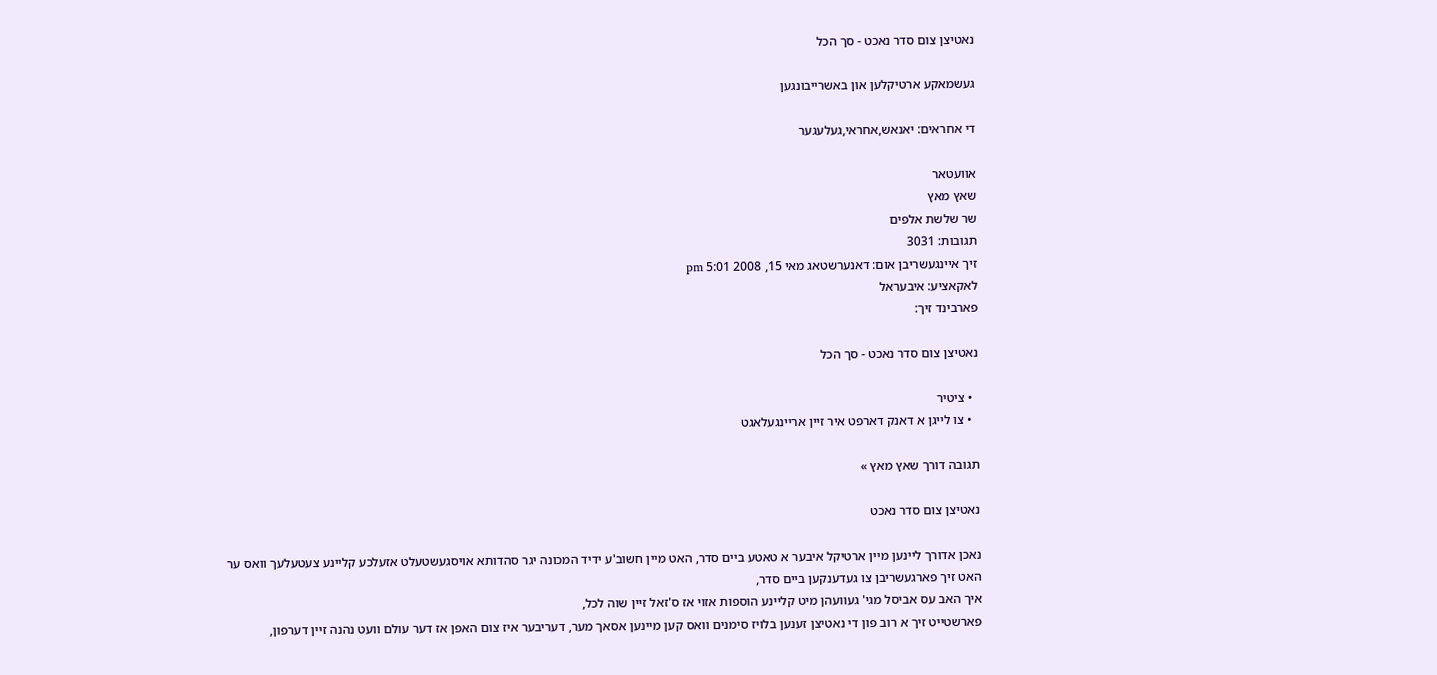נאטיצן צום סדר נאכט - סך הכל

געשמאקע ארטיקלען און באשרייבונגען

די אחראים: יאנאש,אחראי,געלעגער

אוועטאר
שאץ מאץ
שר שלשת אלפים
תגובות: 3031
זיך איינגעשריבן אום: דאנערשטאג מאי 15, 2008 5:01 pm
לאקאציע: איבעראל
פארבינד זיך:

נאטיצן צום סדר נאכט - סך הכל

  • ציטיר
  • צו לייגן א דאנק דארפט איר זיין אריינגעלאגט

תגובה דורך שאץ מאץ »

נאטיצן צום סדר נאכט

נאכן אדורך ליינען מיין ארטיקל איבער א טאטע ביים סדר, האט מיין חשוב'ע ידיד המכונה יגר סהדותא אויסגעשטעלט אזעלכע קליינע צעטעלעך וואס ער האט זיך פארגעשריבן צו געדענקען ביים סדר,
איך האב עס אביסל מגי' געוועהן מיט קליינע הוספות אזוי אז ס'זאל זיין שוה לכל,
פארשטייט זיך א רוב פון די נאטיצן זענען בלויז סימנים וואס קען מיינען אסאך מער, דעריבער איז צום האפן אז דער עולם וועט נהנה זיין דערפון,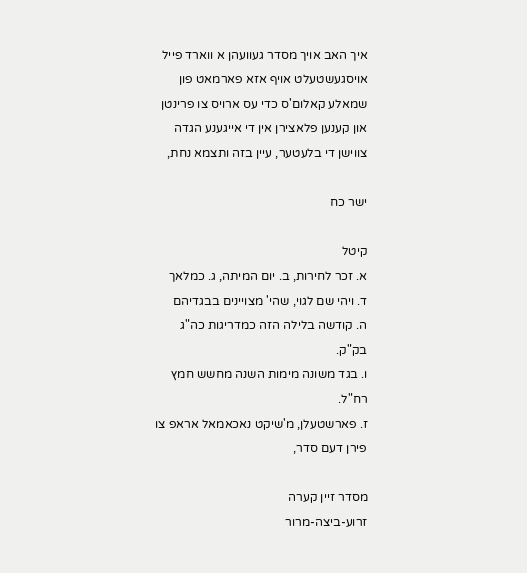איך האב אויך מסדר געוועהן א ווארד פייל אויסגעשטעלט אויף אזא פארמאט פון שמאלע קאלום'ס כדי עס ארויס צו פרינטן און קענען פלאצירן אין די אייגענע הגדה צווישן די בלעטער, עיין בזה ותצמא נחת,

ישר כח

קיטל
א. זכר לחירות, ב. יום המיתה, ג. כמלאך
ד. ויהי שם לגוי, שהי' מצויינים בבגדיהם
ה. קודשה בלילה הזה כמדריגות כה"ג בק"ק.
ו. בגד משונה מימות השנה מחשש חמץ רח"ל.
ז. פארשטעלן, מ'שיקט נאכאמאל אראפ צו פירן דעם סדר,

מסדר זיין קערה
זרוע-ביצה-מרור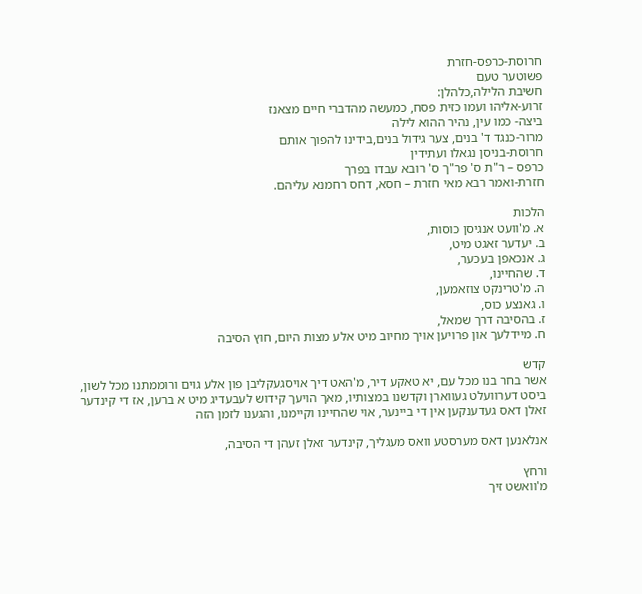חרוסת-כרפס-חזרת
פשוטער טעם
חשיבת הלילה,כלהלן:
זרוע-אליהו ועמו כזית פסח, כמעשה מהדברי חיים מצאנז
ביצה- כמו עין, נהיר ההוא לילה
מרור-כנגד ד' בנים, צער גידול בנים,בידינו להפוך אותם
חרוסת-בניסן נגאלו ועתידין
כרפס – ר"ת ס' פר"ך ס' רובא עבדו בפרך
חזרת-ואמר רבא מאי חזרת – חסא, דחס רחמנא עליהם.

הלכות
א. מ'וועט אנגיסן כוסות,
ב. יעדער זאגט מיט,
ג. אנכאפן בעכער,
ד. שהחיינו,
ה. מ'טרינקט צוזאמען,
ו. גאנצע כוס,
ז. בהסיבה דרך שמאל,
ח. מיידלעך און פרויען אויך מחיוב מיט אלע מצות היום, חוץ הסיבה

קדש
אשר בחר בנו מכל עם, יא טאקע דיר, מ'האט דיך אויסגעקליבן פון אלע גוים ורוממתנו מכל לשון, ביסט דערוועלט געווארן וקדשנו במצותיו, מאך הויעך קידוש לעבעדיג מיט א ברען, אז די קינדער זאלן דאס געדענקען אין די ביינער, אוי שהחיינו וקיימנו, והגענו לזמן הזה

אנלאנען דאס מערסטע וואס מעגליך, קינדער זאלן זעהן די הסיבה,

ורחץ
מ'וואשט זיך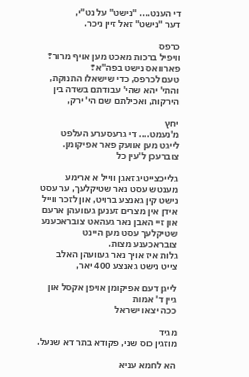די הענט.... "נישט" על נט"י,
דער "נישט" זאל זיין ניכר.

כרפס
וויפיל ברכות מאכט מען אויף מרור? פארוואס נישט בפה"א?
טעם לכרפס, כדי שישאלו התנוקת, והתי' יהא שהי' עבודתם בשדה בין הירקות, ואכילתם שם הי' ירק,

יחץ
מ'נעמט.... די גרעסערע העלפט לייגט מען אוועק פאר אפיקומן.
צוברעכן ל'עין כל

גלייכצייטיג זאגן ווייל א ארימע מענטש עסט נאר שטיקלעך, ער עסט נישט קין גאנצע ברויט, און לזכר ווייל אידן אין מצרים זענען געוועהן ארעם און זיי האבן נאר געהאט צובראכענע שטיקלעך עסט מען היינט צובראכענע מצות.
גלות איז אויך נאר געוועהן האלב צייט נישט גאנצע 400 יאר,

לייגן דעם אפיקומן אויפן אקסל און גיין ד' אמות
ככה יצאו ישראל

מגיד
מוזגין כוס שני, פקודא בתר דא שנעל.

הא לחמא עניא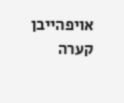אויפהייבן קערה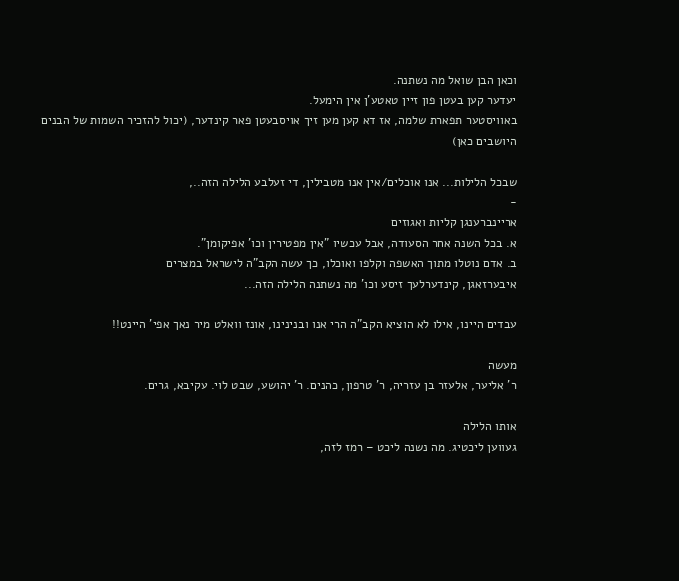וכאן הבן שואל מה נשתנה.
יעדער קען בעטן פון זיין טאטע'ן אין הימעל.
באוויסטער תפארת שלמה, אז דא קען מען זיך אויסבעטן פאר קינדער, (יכול להזכיר השמות של הבנים היושבים כאן)

שבכל הלילות... אנו אוכלים/אין אנו מטבילין, די זעלבע הלילה הזה..,
-
אריינברענגן קליות ואגוזים
א. בכל השנה אחר הסעודה, אבל עכשיו "אין מפטירין וכו' אפיקומן".
ב. אדם נוטלו מתוך האשפה וקלפו ואוכלו, כך עשה הקב"ה לישראל במצרים
איבערזאגן, קינדערלעך זיסע וכו' מה נשתנה הלילה הזה...

עבדים היינו, אילו לא הוציא הקב"ה הרי אנו ובנינינו, אונז וואלט מיר נאך אפי' היינט!!

מעשה
ר' אליער, אלעזר בן עזריה, ר' טרפון, כהנים. ר' יהושע, שבט לוי. עקיבא, גרים.

אותו הלילה
געווען ליכטיג. מה נשנה ליכט – רמז לזה,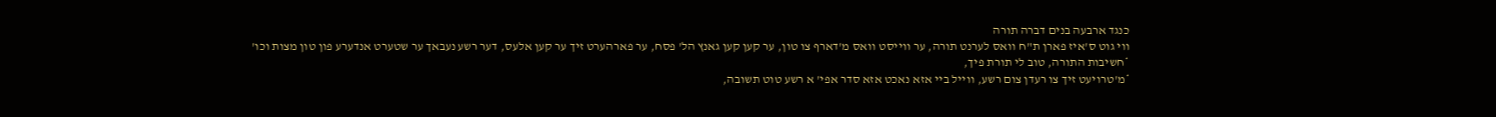כנגד ארבעה בנים דברה תורה
ווי גוט ס'איז פארן ת"ח וואס לערנט תורה, ער ווייסט וואס מ'דארף צו טון, ער קען קען גאנץ הל' פסח, ער פארהערט זיך ער קען אלעס, דער רשע נעבאך ער שטערט אנדערע פון טון מצות וכו'
*חשיבות התורה, טוב לי תורת פיך,
*מ'טרויעט זיך צו רעדן צום רשע, ווייל ביי אזא נאכט אזא סדר אפי' א רשע טוט תשובה,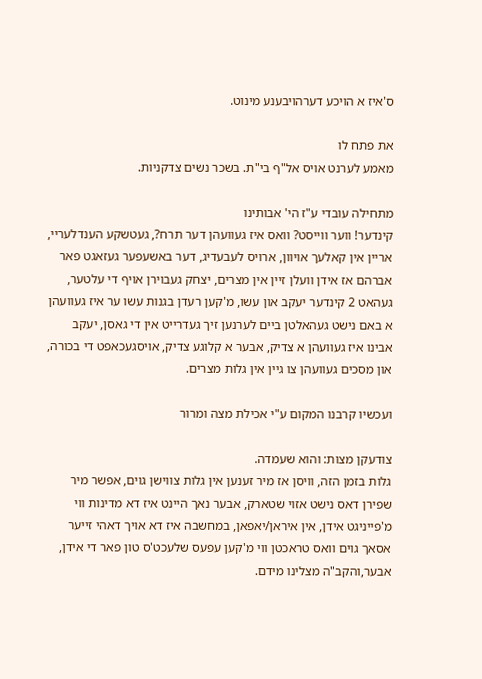ס'איז א הויכע דערהויבענע מינוט.

את פתח לו
מאמע לערנט אויס אל"ף בי"ת. בשכר נשים צדקניות.

מתחילה עובדי ע"ז הי' אבותינו
קינדער! ווער ווייסט? וואס איז געוועהן דער תרח?, געטשקע הענדלעריי, אריין אין קאלעך אויוון, ארויס לעבעדיג, דער באשעפער געזאגט פאר אברהם אז אידן וועלן זיין אין מצרים, יצחק געבוירן אויף די עלטער, געהאט 2 קינדער יעקב און עשו, מ'קען רעדן בגנות עשו ער איז געוועהן א באם נישט געהאלטן ביים לערנען זיך געדרייט אין די גאסן, יעקב אבינו איז געוועהן א צדיק, אבער א קלוגע צדיק, אויסגעכאפט די בכורה, און מסכים געוועהן צו גיין אין גלות מצרים.

ועכשיו קרבנו המקום ע"י אכילת מצה ומרור

צודעקן מצות: והוא שעמדה.
גלות בזמן הזה, וויסן אז מיר זענען אין גלות צווישן גוים, אפשר מיר שפירן דאס נישט אזוי שטארק, אבער נאך היינט איז דא מדינות ווי מ'פייניגט אידן, אין איראן/יאפאן, במחשבה איז דא אויך דאהי זייער אסאך גוים וואס טראכטן ווי מ'קען עפעס שלעכט'ס טון פאר די אידן,
אבער,והקב"ה מצלינו מידם.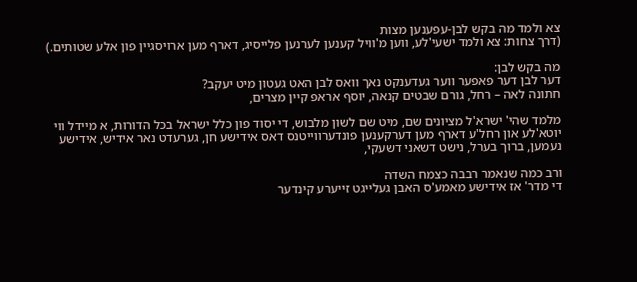צא ולמד מה בקש לבן-עפענען מצות
(דרך צחות: צא ולמד ישעי'לע, ווען מ'וויל קענען לערנען פלייסיג, דארף מען ארויסגיין פון אלע שטותים.)

מה בקש לבן:
דער לבן דער פאפער ווער געדענקט נאך וואס לבן האט געטון מיט יעקב?
חתונה לאה – רחל, גורם שבטים קנאה, יוסף אראפ קיין מצרים,

מלמד שהי' ישרא'ל מציונים שם, מיט שם לשון מלבוש, די יסוד פון כלל ישראל בכל הדורות, א מיידל ווי יוטא'לע און רחל'ע דארף מען דערקענען פונדערווייטנס דאס אידישע חן, גערעדט נאר אידיש, אידישע נעמען, ברוך בערל, נישט דשאני דשעקי,

ורב כמה שנאמר רבבה כצמח השדה
די מדר' אז אידישע מאמע'ס האבן געלייגט זייערע קינדער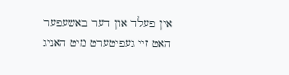אין פעלד און דער באשעפער האט זיי געפיטערט מיט האניג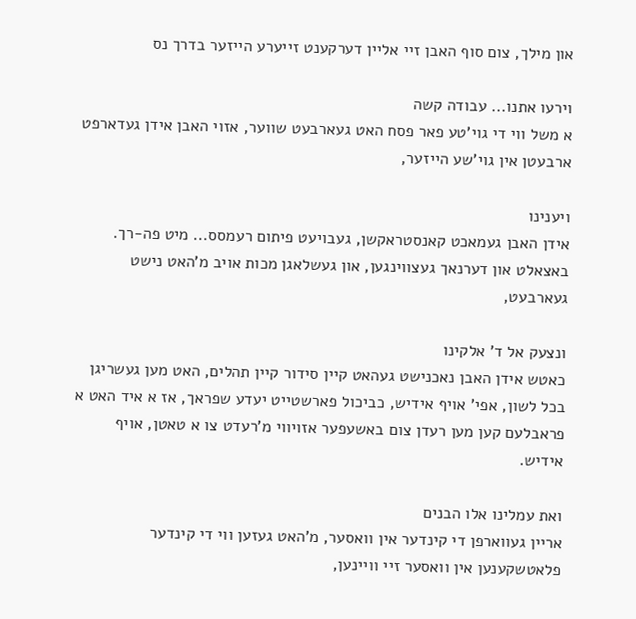און מילך, צום סוף האבן זיי אליין דערקענט זייערע הייזער בדרך נס

וירעו אתנו... עבודה קשה
א משל ווי די גוי'טע פאר פסח האט געארבעט שווער, אזוי האבן אידן געדארפט ארבעטן אין גוי'שע הייזער,

ויענינו
אידן האבן געמאכט קאנסטראקשן, געבויעט פיתום רעמסס... מיט פה-רך. באצאלט און דערנאך געצווינגען, און געשלאגן מכות אויב מ'האט נישט געארבעט,

ונצעק אל ד' אלקינו
כאטש אידן האבן נאכנישט געהאט קיין סידור קיין תהלים, האט מען געשריגן בכל לשון, אפי' אויף אידיש, כביכול פארשטייט יעדע שפראך, אז א איד האט א פראבלעם קען מען רעדן צום באשעפער אזויווי מ'רעדט צו א טאטן, אויף אידיש.

ואת עמלינו אלו הבנים
אריין געווארפן די קינדער אין וואסער, מ'האט געזען ווי די קינדער פלאטשקענען אין וואסער זיי וויינען,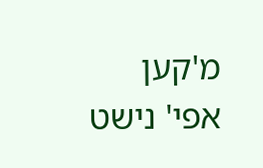מ'קען אפי' נישט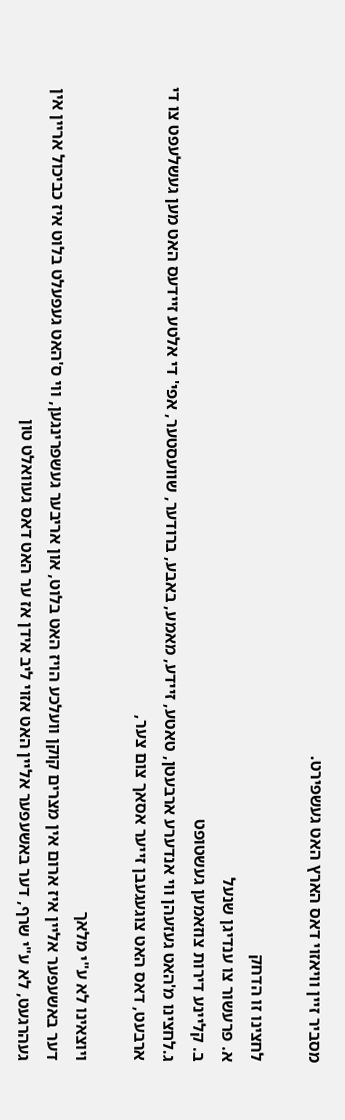מסביר זיין וויאזוי דאס הארץ האט געשפירט.

לחצינו זו הדחק
א. פרעשור צו ענדיגן שנעל
ב. קליינע דירות צוזאמען געשטופט
ג.לחצינו מ'האט געזעהן ווי אנדערע ארבעטן, טאטע, זיידע, מאמע, באבע, ברודער, שוועסטער, אפי' די אלטע זיידעס האט מען געשלעפט צו די ארבעט, דאס האט צוגעגעבן זייער אסאך צום צער,

ויוצאינו לא ע"י מלאך
דער באשעפער אליין איז ארום אין מצרים קוקן וועלכע הויז האט בלוט, און אריבער געשפרינגען, ווי ס'האט געפעלט בלוט איז כביכול אריין אין געהרגעט, לא ע"י שרף, דער באשעפער אליין האט אזוי ליב אידן אז ער האט דאס געוואלט טון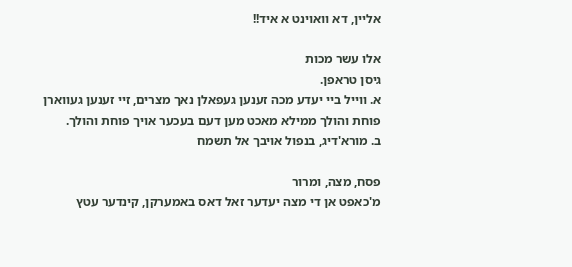אליין, דא וואוינט א איד!!

אלו עשר מכות
גיסן טראפן.
א. ווייל ביי יעדע מכה זענען געפאלן נאך מצרים, זיי זענען געווארן פוחת והולך ממילא מאכט מען דעם בעכער אויך פוחת והולך.
ב. מורא'דיג, בנפול אויבך אל תשמח

פסח, מצה, ומרור
מ'כאפט אן די מצה יעדער זאל דאס באמערקן, קינדער עטץ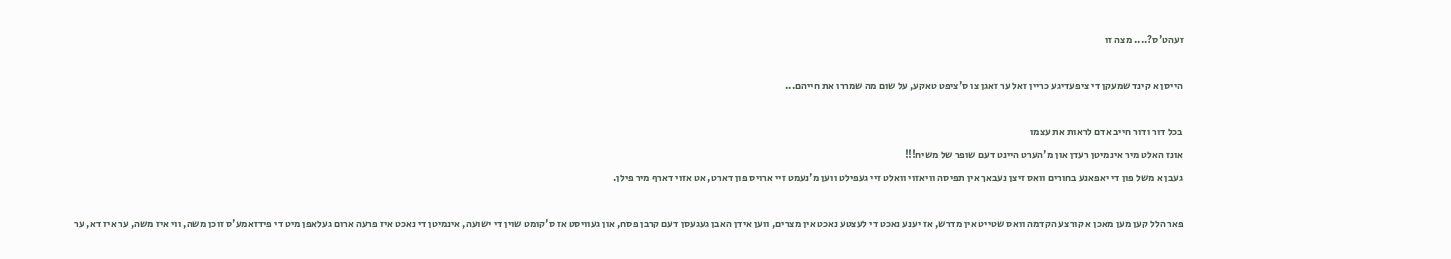זעהט'ס?.... מצה זו

הייסן א קינד שמעקן די ציפעדיגע כריין זאל ער זאגן צו ס'ציפט טאקע, על שום מה שמררו את חייהם...

בכל דור ודור חייב אדם לראות את עצמו
אונז האלט מיר אינמיטן רעדן און מ'הערט היינט דעם שופר של משיח!!!
געבן א משל פון די יאפאנע בחורים וואס זיצן נעבאך אין תפיסה וויאזוי וואלט זיי געפילט ווען מ'נעמט זיי ארויס פון דארט, אט אזוי דארף מיר פילן.

פאר הלל קען מען מאכן א קורצע הקדמה וואס שטייט אין מדרש, אז יענע נאכט די לעצטע נאכט אין מצרים, ווען אידן האבן געגעסן דעם קרבן פסח, און געוויסט אז ס'קומט שוין די ישועה, אינמיטן די נאכט איז פרעה ארום געלאפן מיט די פידזאמע'ס זוכן משה, ווי איז משה, ער איז דא, ער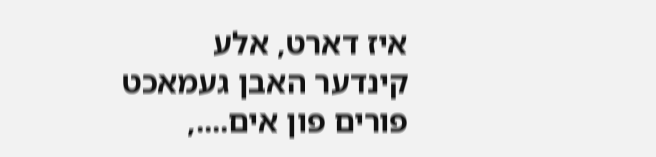איז דארט, אלע קינדער האבן געמאכט פורים פון אים....,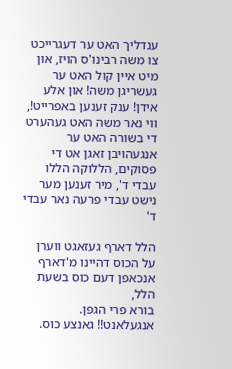ענדליך האט ער דעגרייכט צו משה רבינו'ס הויז, און מיט איין קול האט ער געשריגן משה! און אלע אידן! ענק זענען באפרייט!, ווי נאר משה האט געהערט די בשורה האט ער אנגעהויבן זאגן אט די פסוקים, הללוקה הללו עבדי ד', מיר זענען מער נישט עבדי פרעה נאר עבדי ד'

הלל דארף געזאגט ווערן על הכוס דהיינו מ'דארף אנכאפן דעם כוס בשעת הלל,
בורא פרי הגפן. אנגעלאנט!! גאנצע כוס.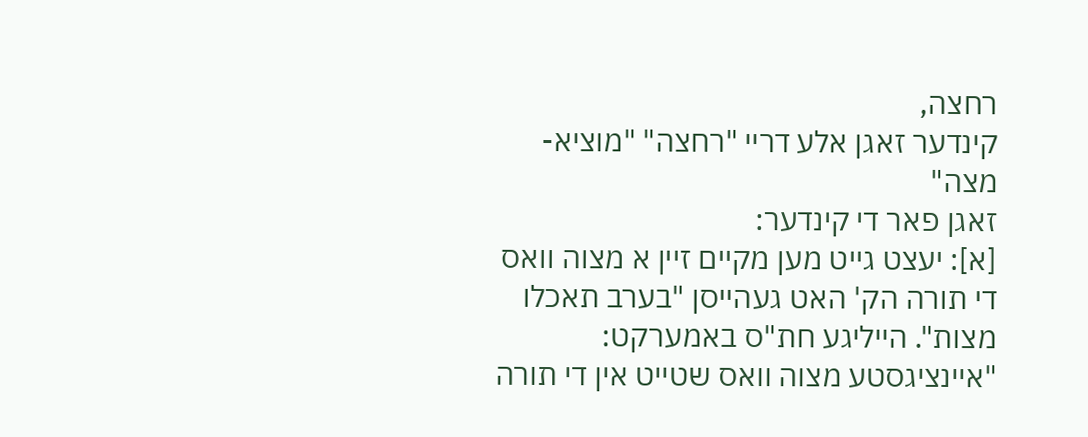רחצה,
קינדער זאגן אלע דריי "רחצה" "מוציא-מצה"
זאגן פאר די קינדער:
[א]: יעצט גייט מען מקיים זיין א מצוה וואס די תורה הק' האט געהייסן "בערב תאכלו מצות". הייליגע חת"ס באמערקט: "איינציגסטע מצוה וואס שטייט אין די תורה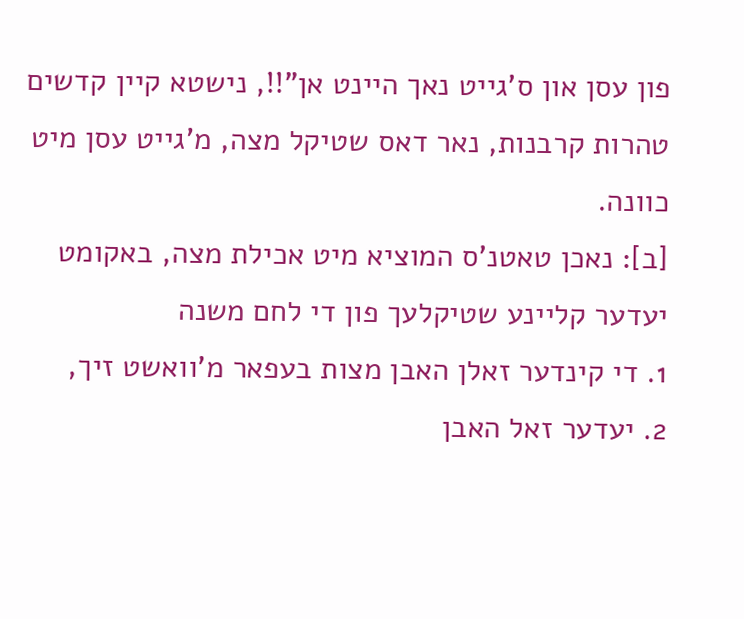פון עסן און ס'גייט נאך היינט אן"!!, נישטא קיין קדשים טהרות קרבנות, נאר דאס שטיקל מצה, מ'גייט עסן מיט כוונה.
[ב]: נאכן טאטנ'ס המוציא מיט אכילת מצה, באקומט יעדער קליינע שטיקלעך פון די לחם משנה
1. די קינדער זאלן האבן מצות בעפאר מ'וואשט זיך,
2. יעדער זאל האבן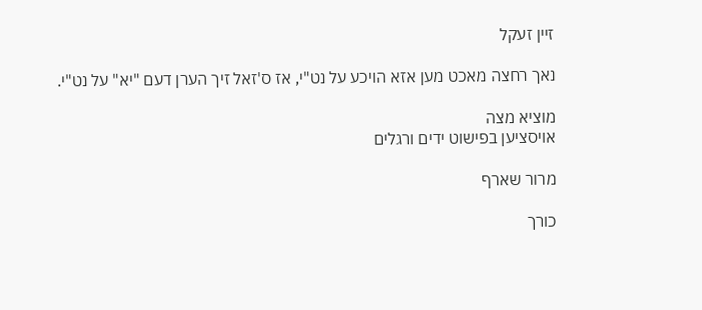זיין זעקל

נאך רחצה מאכט מען אזא הויכע על נט"י, אז ס'זאל זיך הערן דעם "יא" על נט"י.

מוציא מצה
אויסציען בפישוט ידים ורגלים

מרור שארף

כורך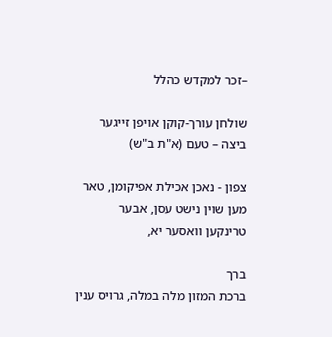–זכר למקדש כהלל

שולחן עורך-קוקן אויפן זייגער
ביצה – טעם (א"ת ב"ש)

צפון - נאכן אכילת אפיקומן, טאר מען שוין נישט עסן, אבער טרינקען וואסער יא,

ברך
ברכת המזון מלה במלה, גרויס ענין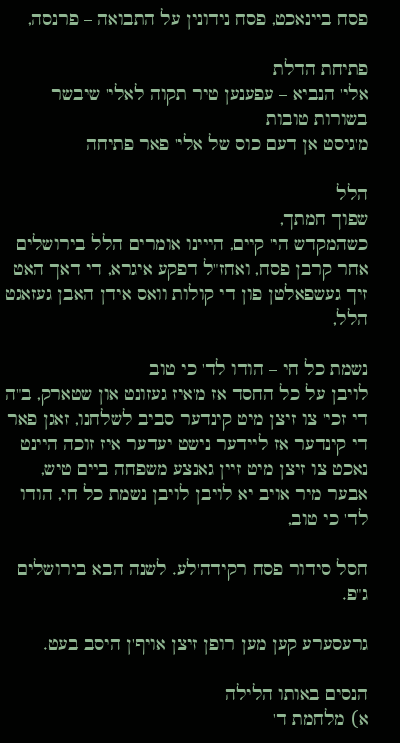פסח ביינאכט, פסח נידונין על התבואה – פרנסה,

פתיחת הדלת
אלי' הנביא – עפענען טיר תקוה לאלי' שיבשר בשורות טובות
מ'גיסט אן דעם כוס של אלי' פאר פתיחה

הלל
שפוך חמתך,
כשהמקדש הי' קיים, הייינו אומרים הלל בירושלים אחר קרבן פסח, ואחז"ל דפקע איגרא, די דאך האט זיך געשפאלטן פון די קולות וואס אידן האבן געזאגט הלל,

נשמת כל חי – הודו לד' כי טוב
לויבן על כל החסד אז מ'איז געזונט און שטארק, ב"ה די זכי' צו זיצן מיט קינדער סביב לשלחנו, זאגן פאר די קינדער אז ליידער נישט יעדער איז זוכה היינט נאכט צו זיצן מיט זיין גאנצע משפחה ביים טיש, אבער מיר אויב יא לויבן לויבן נשמת כל חי, הודו לד' כי טוב,

חסל סידור פסח רקידה'לע. לשנה הבא בירושלים ג"פ.

גרעסערע קען מען רופן זיצן אויף'ן היסב בעט.

הנסים באותו הלילה
א) מלחמת ד'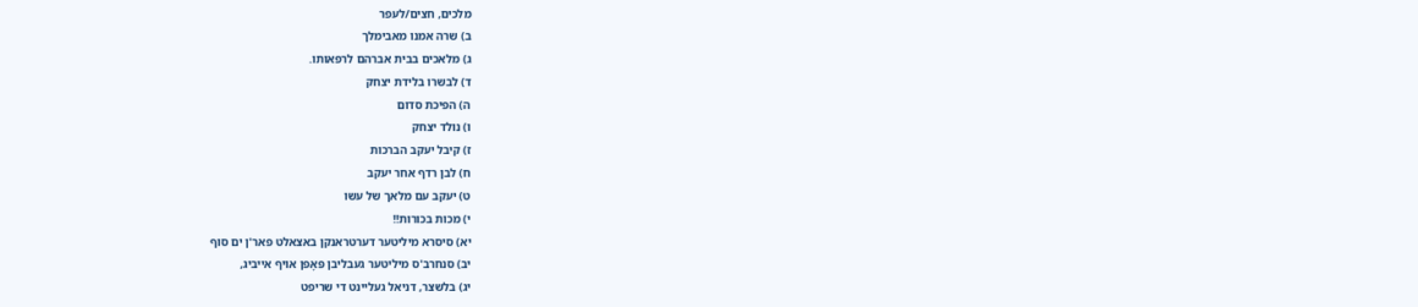מלכים, חצים/לעפר
ב) שרה אמנו מאבימלך
ג) מלאכים בבית אברהם לרפאותו.
ד) לבשרו בלידת יצחק
ה) הפיכת סדום
ו) נולד יצחק
ז) קיבל יעקב הברכות
ח) לבן רדף אחר יעקב
ט) יעקב עם מלאך של עשו
י) מכות בכורות!!
יא) סיסרא מיליטער דערטראנקן באצאלט פאר'ן ים סוף
יב) סנחרב'ס מיליטער געבליבן פּאָפן אויף אייביג,
יג) בלשצר, דניאל געליינט די שריפט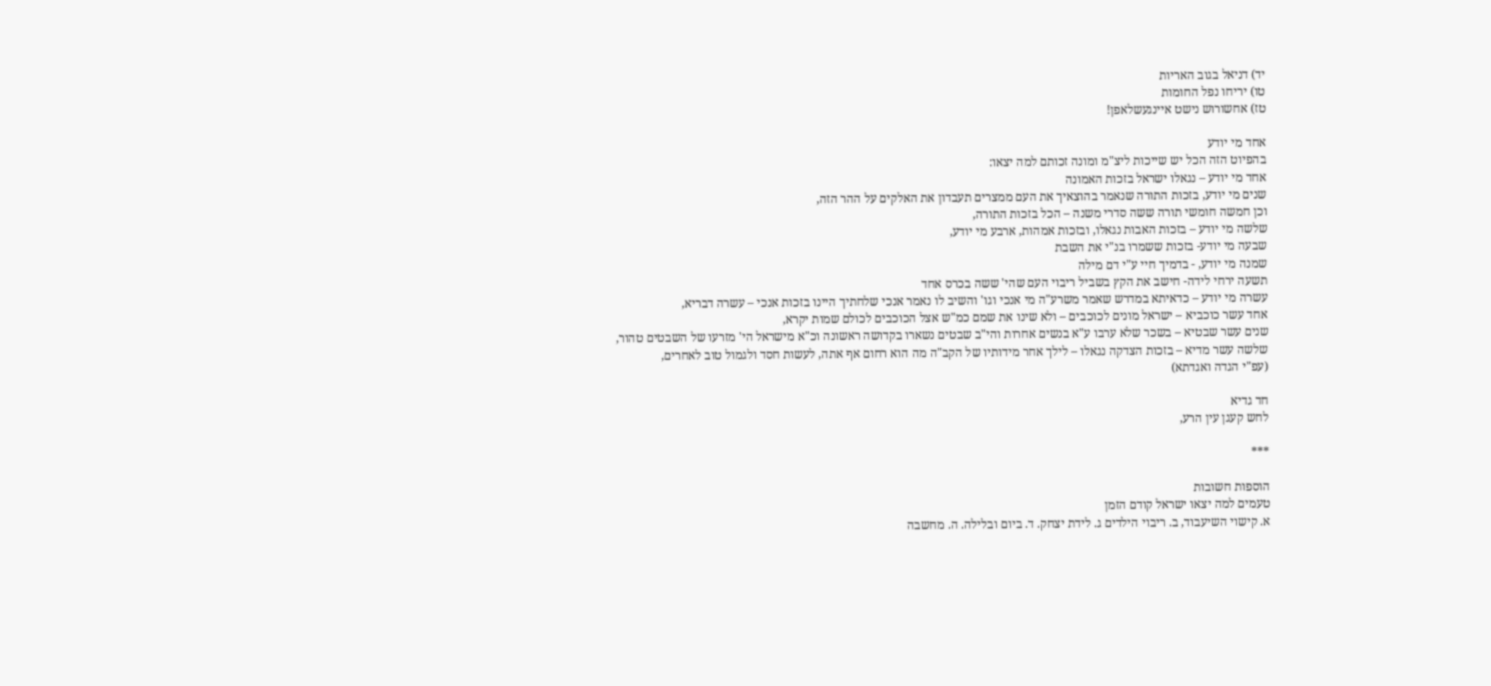יד) דניאל בגוב האריות
טו) יריחו נפל החומות
טז) אחשורוש נישט איינגעשלאפן!

אחד מי יודע
בהפיוט הזה הכל יש שייכות ליצ"מ ומונה זכותם למה יצאו:
אחד מי יודע – נגאלו ישראל בזכות האמונה
שנים מי יודע, בזכות התורה שנאמר בהוצאיך את העם ממצרים תעבדון את האלקים על ההר הזה,
וכן חמשה חומשי תורה ששה סדרי משנה – הכל בזכות התורה,
שלשה מי יודע – בזכות האבות נגאלו, ובזכות אמהות, ארבע מי יודע,
שבעה מי יודע- בזכות ששמרו בנ"י את השבת
שמנה מי יודע, - בדמיך חיי ע"י דם מילה
תשעה ירחי לידה- חישב את הקץ בשביל ריבוי העם שהי' ששה בכרס אחד
עשרה מי יודע – כדאיתא במדרש שאמר משרע"ה מי אנכי וגו' והשיב לו נאמר אנכי שלחתיך היינו בזכות אנכי – עשרה דבריא,
אחד עשר כוכביא – ישראל מונים לכוכבים – ולא שינו את שמם כמ"ש אצל הכוכבים לכולם שמות יקרא,
שנים עשר שבטיא – בשכר שלא ערבו ע"א בנשים אחרות והי"ב שבטים נשארו בקדושה ראשונה וכ"א מישראל הי' מזרעו של השבטים טהור,
שלשה עשר מדיא – בזכות הצדקה נגאלו – לילך אחר מידותיו של הקב"ה מה הוא רחום אף אתה, לעשות חסד ולגמול טוב לאחרים,
(עפ"י הגדה ואגדתא)

חד גדיא
לחש קעגן עין הרע,

***

הוספות חשובות
טעמים למה יצאו ישראל קודם הזמן
א. קישוי השיעבוד, ב. ריבוי הילדים ג. לידת יצחק. ד. ביום ובלילה. ה. מחשבה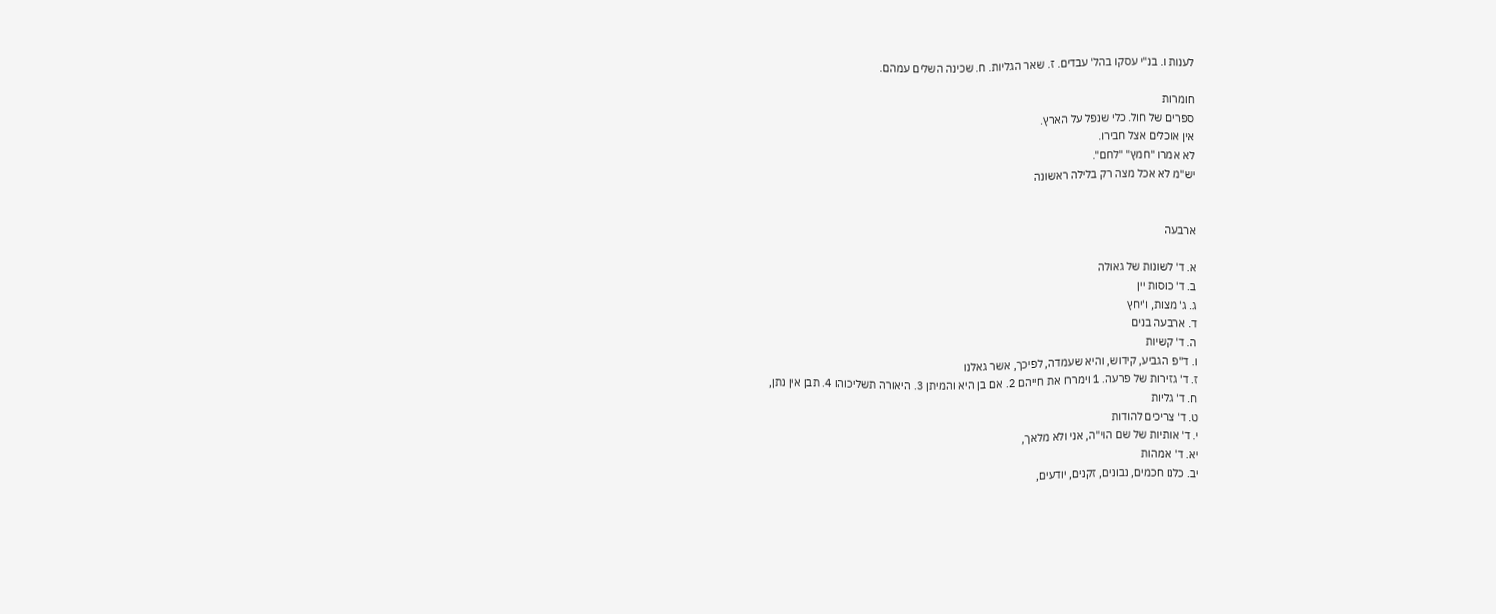לענות ו. בנ"י עסקו בהל' עבדים. ז. שאר הגליות. ח. שכינה השלים עמהם.

חומרות
ספרים של חול. כלי שנפל על הארץ.
אין אוכלים אצל חבירו.
לא אמרו "חמץ" "לחם".
יש"מ לא אכל מצה רק בלילה ראשונה


ארבעה

א. ד' לשונות של גאולה
ב. ד' כוסות יין
ג. ג' מצות, ו'יחץ
ד. ארבעה בנים
ה. ד' קשיות
ו. ד"פ הגביע, קידוש, והיא שעמדה, לפיכך, אשר גאלנו
ז. ד' גזירות של פרעה. 1 וימררו את חייהם 2. אם בן היא והמיתן 3. היאורה תשליכוהו 4. תבן אין נתן,
ח. ד' גליות
ט. ד' צריכים להודות
י. ד' אותיות של שם הוי"ה, אני ולא מלאך,
יא. ד' אמהות
יב. כלנו חכמים, נבונים, זקנים, יודעים,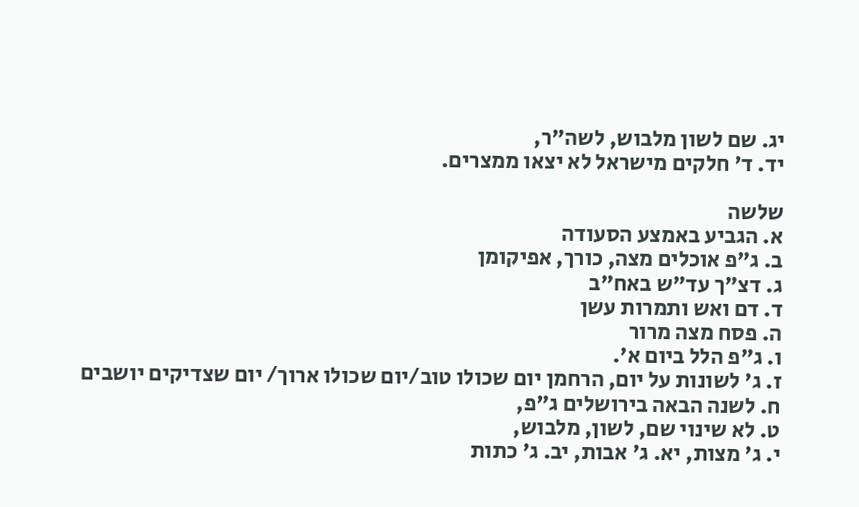יג. שם לשון מלבוש, לשה"ר,
יד. ד' חלקים מישראל לא יצאו ממצרים.

שלשה
א. הגביע באמצע הסעודה
ב. ג"פ אוכלים מצה, כורך, אפיקומן
ג. דצ"ך עד"ש באח"ב
ד. דם ואש ותמרות עשן
ה. פסח מצה מרור
ו. ג"פ הלל ביום א'.
ז. ג' לשונות על יום, הרחמן יום שכולו טוב/יום שכולו ארוך/ יום שצדיקים יושבים
ח. לשנה הבאה בירושלים ג"פ,
ט. לא שינוי שם, לשון, מלבוש,
י. ג' מצות, יא. ג' אבות, יב. ג' כתות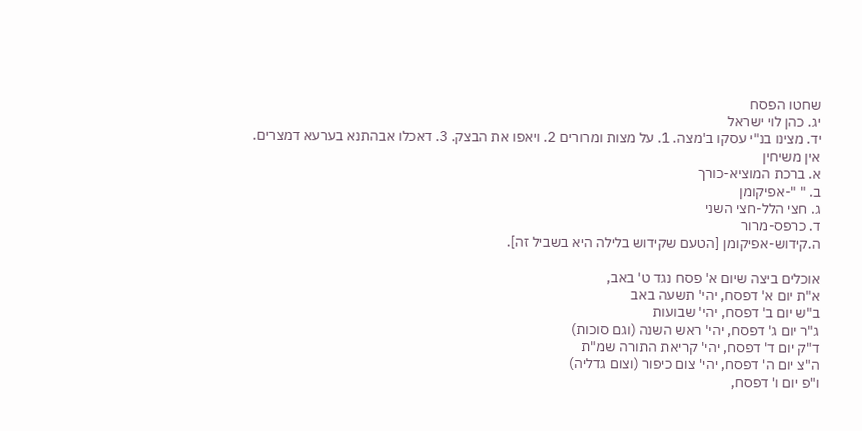שחטו הפסח
יג. כהן לוי ישראל
יד. מצינו בנ"י עסקו ב'מצה. 1. על מצות ומרורים 2. ויאפו את הבצק. 3. דאכלו אבהתנא בערעא דמצרים.
אין משיחין
א. ברכת המוציא-כורך
ב. " "-אפיקומן
ג. חצי הלל-חצי השני
ד. כרפס-מרור
ה.קידוש-אפיקומן [הטעם שקידוש בלילה היא בשביל זה].

אוכלים ביצה שיום א' פסח נגד ט' באב,
א"ת יום א' דפסח, יהי' תשעה באב
ב"ש יום ב' דפסח, יהי' שבועות
ג"ר יום ג' דפסח, יהי' ראש השנה (וגם סוכות)
ד"ק יום ד' דפסח, יהי' קריאת התורה שמ"ת
ה"צ יום ה' דפסח, יהי' צום כיפור (וצום גדליה)
ו"פ יום ו' דפסח,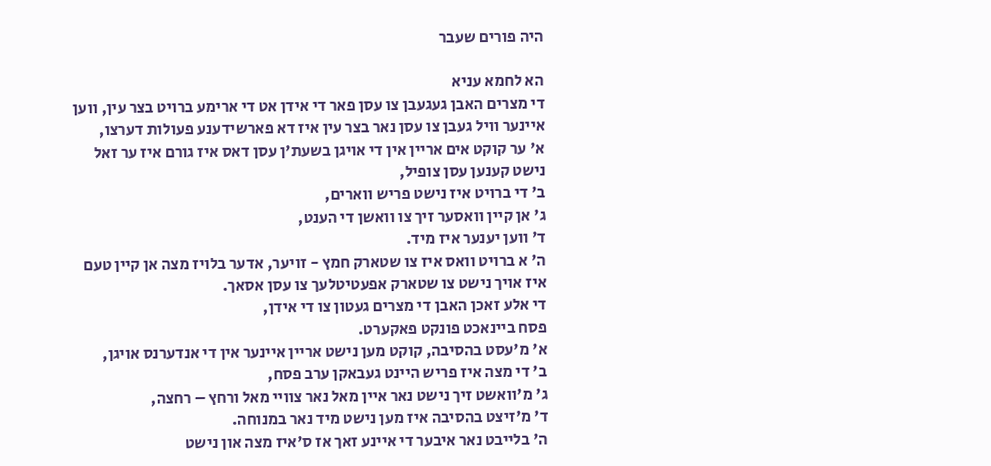היה פורים שעבר

הא לחמא עניא
די מצרים האבן געגעבן צו עסן פאר די אידן אט די ארימע ברויט בצר עין, ווען איינער וויל געבן צו עסן נאר בצר עין איז דא פארשידענע פעולות דערצו,
א' ער קוקט אים אריין אין די אויגן בשעת'ן עסן דאס איז גורם איז ער זאל נישט קענען עסן צופיל,
ב' די ברויט איז נישט פריש ווארים,
ג' אן קיין וואסער זיך צו וואשן די הענט,
ד' ווען יענער איז מיד.
ה' א ברויט וואס איז צו שטארק חמץ - זויער, אדער בלויז מצה אן קיין טעם איז אויך נישט צו שטארק אפעטיטלעך צו עסן אסאך.
די אלע זאכן האבן די מצרים געטון צו די אידן,
פסח ביינאכט פונקט פאקערט.
א' מ'עסט בהסיבה, קוקט מען נישט אריין איינער אין די אנדערנס אויגן,
ב' די מצה איז פריש היינט געבאקן ערב פסח,
ג' מ'וואשט זיך נישט נאר איין מאל נאר צוויי מאל ורחץ – רחצה,
ד' מ'זיצט בהסיבה איז מען נישט מיד נאר במנוחה.
ה' בלייבט נאר איבער די איינע זאך אז ס'איז מצה און נישט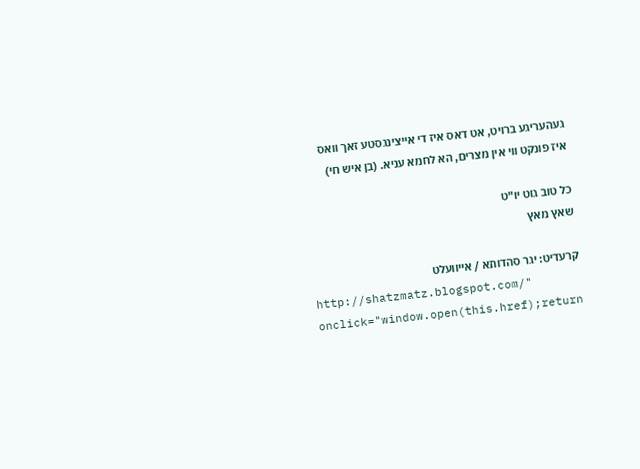געהעריגע ברויט, אט דאס איז די אייצינגסטע זאך וואס איז פונקט ווי אין מצרים, הא לחמא עניא. (בן איש חי)

כל טוב גוט יו"ט
שאץ מאץ

קרעדיט: יגר סהדותא / אייוועלט
http://shatzmatz.blogspot.com/" onclick="window.open(this.href);return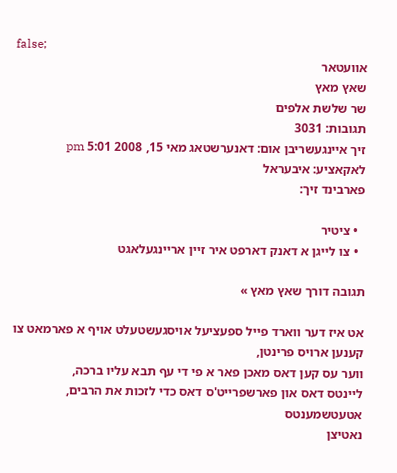false;
אוועטאר
שאץ מאץ
שר שלשת אלפים
תגובות: 3031
זיך איינגעשריבן אום: דאנערשטאג מאי 15, 2008 5:01 pm
לאקאציע: איבעראל
פארבינד זיך:

  • ציטיר
  • צו לייגן א דאנק דארפט איר זיין אריינגעלאגט

תגובה דורך שאץ מאץ »

אט איז דער ווארד פייל ספעציעל אויסגעשטעלט אויף א פארמאט צו קענען ארויס פרינטן,
ווער עס קען דאס מאכן פאר א פי די עף תבא עליו ברכה,
ליינטס דאס און פארשפרייט'ס דאס כדי לזכות את הרבים,
אטעטשמענטס
נאטיצן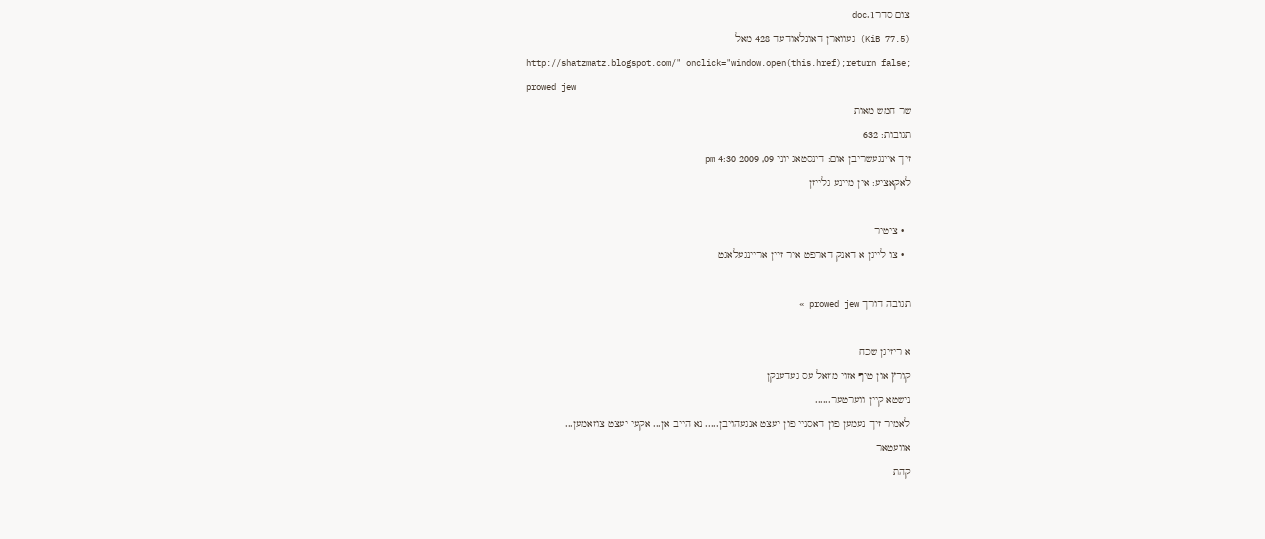צום סדר1.doc
(77.5 KiB) געווארן דאונלאודעד 428 מאל
http://shatzmatz.blogspot.com/" onclick="window.open(this.href);return false;
prowed jew
שר חמש מאות
תגובות: 632
זיך איינגעשריבן אום: דינסטאג יוני 09, 2009 4:30 pm
לאקאציע: אין מיינע גלייזן

  • ציטיר
  • צו לייגן א דאנק דארפט איר זיין אריינגעלאגט

תגובה דורך prowed jew »

א ריזיגן שכח
קורץ און טיף אזוי מ'זאל עס געדענקן
נישטא קיין ווערטער......
לאמיר זיך נעמען פון דאסניי פון יעצט אנגעהויבן..... נא הייב אן... אקעי יעצט צוזאמען...
אוועטאר
קהת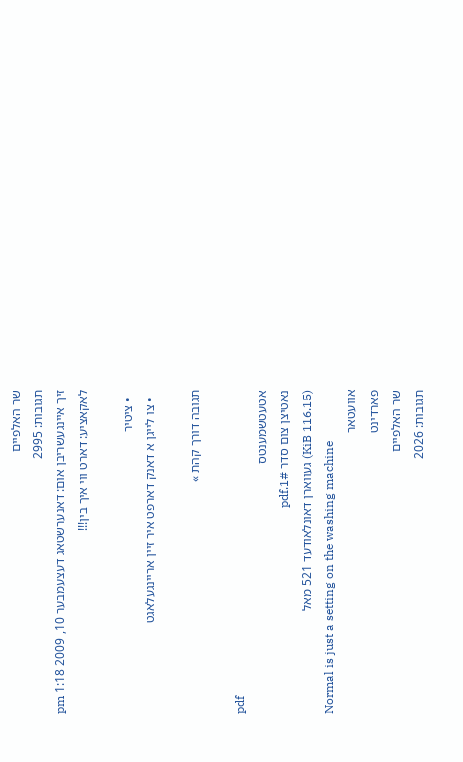שר האלפיים
תגובות: 2995
זיך איינגעשריבן אום: דאנערשטאג דעצעמבער 10, 2009 1:18 pm
לאקאציע: דארט ווי איך בין!!!

  • ציטיר
  • צו לייגן א דאנק דארפט איר זיין אריינגעלאגט

תגובה דורך קהת »

pdf
אטעטשמענטס
נאטיצן צום סדר 1#.pdf
(116.15 KiB) געווארן דאונלאודעד 521 מאל
Normal is just a setting on the washing machine
אוועטאר
פארדינט
שר האלפיים
תגובות: 2026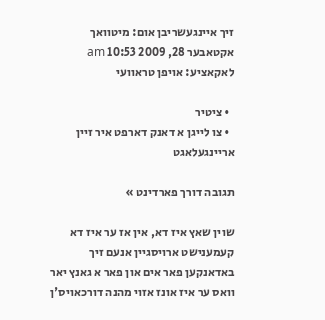זיך איינגעשריבן אום: מיטוואך אקטאבער 28, 2009 10:53 am
לאקאציע: אויפן טראוועי

  • ציטיר
  • צו לייגן א דאנק דארפט איר זיין אריינגעלאגט

תגובה דורך פארדינט »

שוין שאץ איז דא, אין אז ער איז דא קעמענישט ארויסגיין אנעם זיך באדאנקען פאר אים און פאר א גאנץ יאר וואס ער איז אונז אזוי מהנה דורכאויס'ן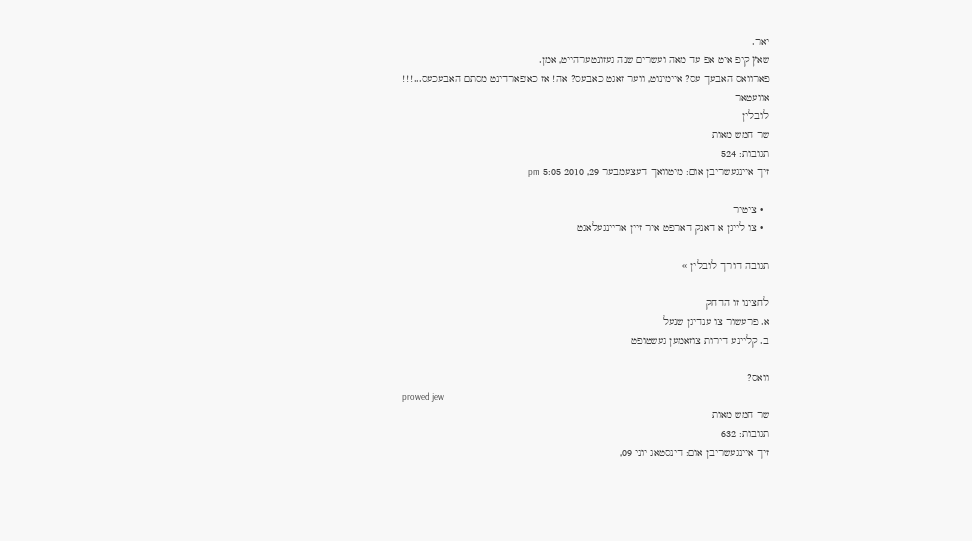יאר.
שאץ קיפ איט אפ עד מאה ועשרים שנה געזונטערהייט, אמן.
פארוואס האבעך עס? איימינוט, ווער זאגט כאבעס? אה! אז כא'פארדינט מסתם האבעכעס...!!!
אוועטאר
לובלין
שר חמש מאות
תגובות: 524
זיך איינגעשריבן אום: מיטוואך דעצעמבער 29, 2010 5:05 pm

  • ציטיר
  • צו לייגן א דאנק דארפט איר זיין אריינגעלאגט

תגובה דורך לובלין »

לחצינו זו הדחק
א. פרעשור צו ענדיגן שנעל
ב. קליינע דירות צוזאמען געשטופט

וואס?
prowed jew
שר חמש מאות
תגובות: 632
זיך איינגעשריבן אום: דינסטאג יוני 09,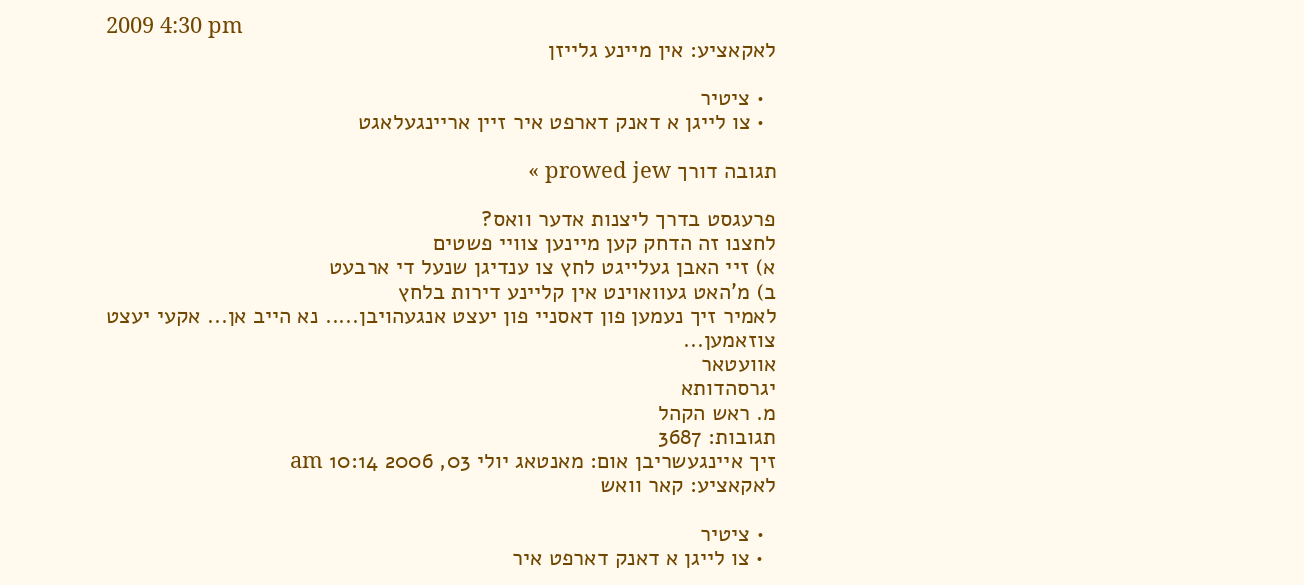2009 4:30 pm
לאקאציע: אין מיינע גלייזן

  • ציטיר
  • צו לייגן א דאנק דארפט איר זיין אריינגעלאגט

תגובה דורך prowed jew »

פרעגסט בדרך ליצנות אדער וואס?
לחצנו זה הדחק קען מיינען צוויי פשטים
א) זיי האבן געלייגט לחץ צו ענדיגן שנעל די ארבעט
ב) מ'האט געוואוינט אין קליינע דירות בלחץ
לאמיר זיך נעמען פון דאסניי פון יעצט אנגעהויבן..... נא הייב אן... אקעי יעצט צוזאמען...
אוועטאר
יגרסהדותא
מ. ראש הקהל
תגובות: 3687
זיך איינגעשריבן אום: מאנטאג יולי 03, 2006 10:14 am
לאקאציע: קאר וואש

  • ציטיר
  • צו לייגן א דאנק דארפט איר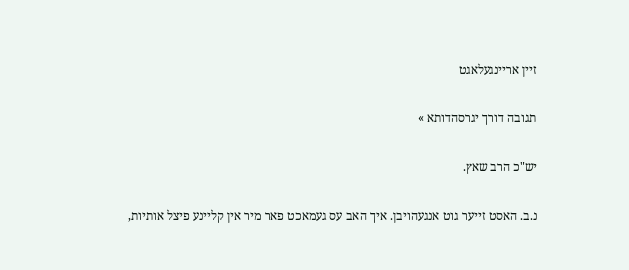זיין אריינגעלאגט

תגובה דורך יגרסהדותא »

יש"כ הרב שאץ.

נ.ב. האסט זייער גוט אנגעהויבן. איך האב עס געמאכט פאר מיר אין קליינע פיצל אותיות,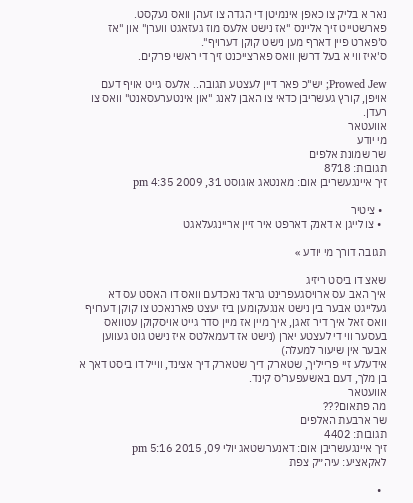נאר א בליק צו כאפן אינמיטן די הגדה צו זעהן וואס נעקסט.
פארשטייט זיך אליינס "אז נישט אלעס מוז געזאגט ווערן" און "אז ס'פארט פיין דארף מען נישט קוקן דערויף".
ס'איז ווי א בעל דרשן וואס פארצייכנט זיך די ראשי פרקים.

Prowed Jew; יש"כ פאר דיין לעצטע תגובה.. אלעס גייט אויף דעם אויפן, קורץ געשריבן כדאי צו האבן לאנג "און אינטערעסאנט" וואס צו רעדן.
אוועטאר
מי יודע
שר שמונת אלפים
תגובות: 8718
זיך איינגעשריבן אום: מאנטאג אוגוסט 31, 2009 4:35 pm

  • ציטיר
  • צו לייגן א דאנק דארפט איר זיין אריינגעלאגט

תגובה דורך מי יודע »

שאצ דו ביסט ריזיג
איך האב עס ארויסגעפרינט גראד נאכדעם וואס דו האסט עס דא געלייגט אבער בין נישט אנגעקומען ביז יעצט פארנאכט צו קוקן דערויף
וואס זאל איך דיר זאגן, איך מיין אז מיין סדר גייט אויסקוקן עטוואס בעסער ווי די לעצטע יארן (נישט אז דעמאלטס איז נישט גוט געווען אבער אין שיעור למעלה)
אידעלע זיי פרייליך, שטארק דיך שטארק דיך אצינד, ווייל דו ביסט דאך א בן מלך, דעם באשעפער'ס קינד.
אוועטאר
מה פתאום???
שר ארבעת האלפים
תגובות: 4402
זיך איינגעשריבן אום: דאנערשטאג יולי 09, 2015 5:16 pm
לאקאציע: עיה״ק צפת

  •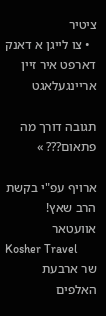ציטיר
  • צו לייגן א דאנק דארפט איר זיין אריינגעלאגט

תגובה דורך מה פתאום??? »

ארויף עפ"י בקשת הרב שאץ!
אוועטאר
Kosher Travel
שר ארבעת האלפים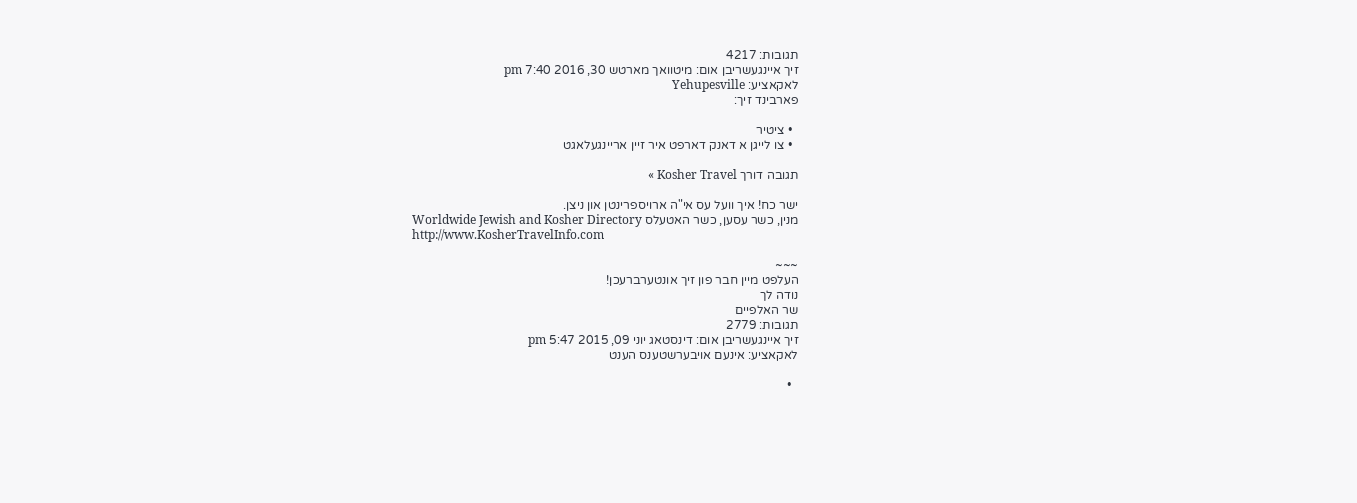תגובות: 4217
זיך איינגעשריבן אום: מיטוואך מארטש 30, 2016 7:40 pm
לאקאציע: Yehupesville
פארבינד זיך:

  • ציטיר
  • צו לייגן א דאנק דארפט איר זיין אריינגעלאגט

תגובה דורך Kosher Travel »

ישר כח! איך וועל עס אי"ה ארויספרינטן און ניצן.
מנין, כשר עסען, כשר האטעלס Worldwide Jewish and Kosher Directory
http://www.KosherTravelInfo.com

~~~
העלפט מיין חבר פון זיך אונטערברעכן!
נודה לך
שר האלפיים
תגובות: 2779
זיך איינגעשריבן אום: דינסטאג יוני 09, 2015 5:47 pm
לאקאציע: אינעם אויבערשטענס הענט

  •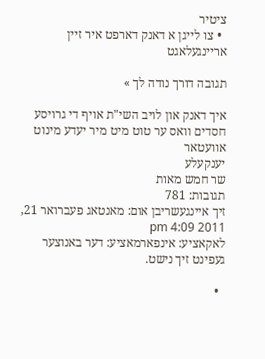ציטיר
  • צו לייגן א דאנק דארפט איר זיין אריינגעלאגט

תגובה דורך נודה לך »

איך דאנק און לויב השי"ת אויף די גרויסע חסדים וואס ער טוט מיט מיר יעדע מינוט
אוועטאר
יענקעלע
שר חמש מאות
תגובות: 781
זיך איינגעשריבן אום: מאנטאג פעברואר 21, 2011 4:09 pm
לאקאציע: אינפארמאציע: דער באנוצער געפינט זיך נישט.

  •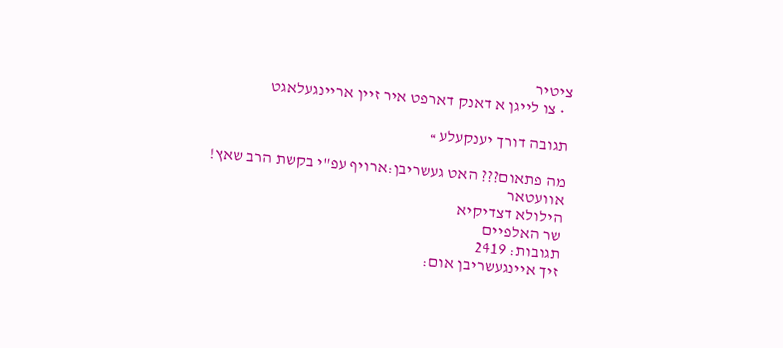ציטיר
  • צו לייגן א דאנק דארפט איר זיין אריינגעלאגט

תגובה דורך יענקעלע »

מה פתאום??? האט געשריבן:ארויף עפ"י בקשת הרב שאץ!
אוועטאר
הילולא דצדיקיא
שר האלפיים
תגובות: 2419
זיך איינגעשריבן אום: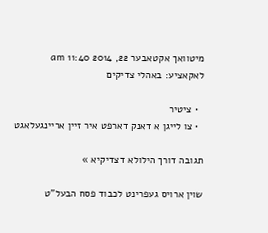מיטוואך אקטאבער 22, 2014 11:40 am
לאקאציע: באהלי צדיקים

  • ציטיר
  • צו לייגן א דאנק דארפט איר זיין אריינגעלאגט

תגובה דורך הילולא דצדיקיא »

שוין ארויס געפרינט לכבוד פסח הבעל"ט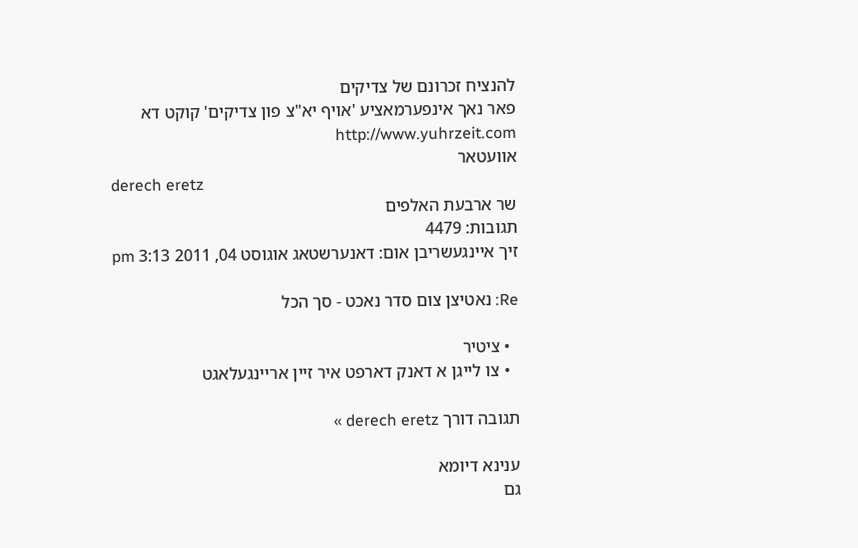להנציח זכרונם של צדיקים
פאר נאך אינפערמאציע 'אויף יא"צ פון צדיקים' קוקט דא http://www.yuhrzeit.com
אוועטאר
derech eretz
שר ארבעת האלפים
תגובות: 4479
זיך איינגעשריבן אום: דאנערשטאג אוגוסט 04, 2011 3:13 pm

Re: נאטיצן צום סדר נאכט - סך הכל

  • ציטיר
  • צו לייגן א דאנק דארפט איר זיין אריינגעלאגט

תגובה דורך derech eretz »

ענינא דיומא
גם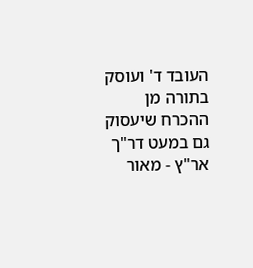העובד ד' ועוסק בתורה מן ההכרח שיעסוק גם במעט דר"ך אר"ץ - מאור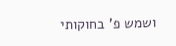ושמש פ' בחוקותי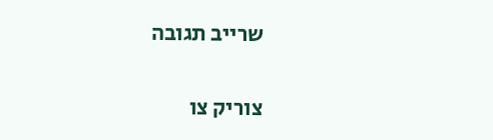שרייב תגובה

צוריק צו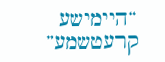“היימישע קרעטשמע”